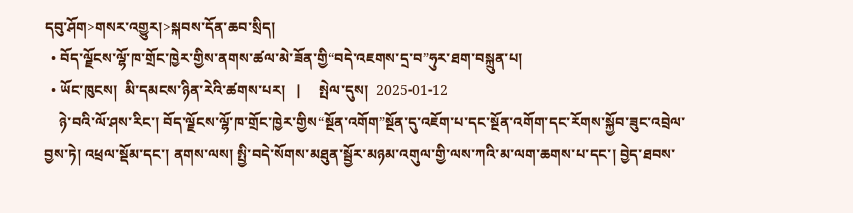དབུ་ཤོག>གསར་འགྱུར།>སྐབས་དོན་ཆབ་སྲིད།
  • བོད་ལྗོངས་ལྷོ་ཁ་གྲོང་ཁྱེར་གྱིས་ནགས་ཚལ་མེ་ཟོན་གྱི“བདེ་འཇགས་དྲ་བ”ཧུར་ཐག་བསྐྲུན་པ།
  • ཡོང་ཁུངས།  མི་དམངས་ཉིན་རེའི་ཚགས་པར།   |     སྤེལ་དུས།  2025-01-12
    ཉེ་བའི་ལོ་ཤས་རིང་། བོད་ལྗོངས་ལྷོ་ཁ་གྲོང་ཁྱེར་གྱིས“སྔོན་འགོག”སྔོན་དུ་འཇོག་པ་དང་སྔོན་འགོག་དང་རོགས་སྐྱོབ་ཟུང་འབྲེལ་བྱས་ཏེ། འཕྲལ་སྡོམ་དང་། ནགས་ལས། སྤྱི་བདེ་སོགས་མཐུན་སྦྱོར་མཉམ་འགུལ་གྱི་ལས་ཀའི་མ་ལག་ཆགས་པ་དང་། བྱེད་ཐབས་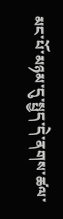མང་པོ་མཉམ་དུ་སྤྱད་དེ་ནགས་ཚལ་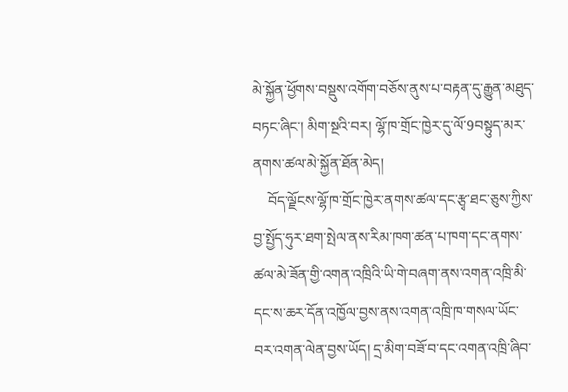མེ་སྐྱོན་ཕྱོགས་བསྡུས་འགོག་བཅོས་ནུས་པ་བརྟན་དུ་རྒྱུན་མཐུད་བཏང་ཞིང་། མིག་སྔའི་བར། ལྷོ་ཁ་གྲོང་ཁྱེར་དུ་ལོ་9བསྟུད་མར་ནགས་ཚལ་མེ་སྐྱོན་ཐོན་མེད།
    བོད་ལྗོངས་ལྷོ་ཁ་གྲོང་ཁྱེར་ནགས་ཚལ་དང་རྩྭ་ཐང་ཅུས་ཀྱིས་བྱ་སྤྱོད་ཧུར་ཐག་སྤེལ་ནས་རིམ་ཁག་ཚན་པ་ཁག་དང་ནགས་ཚལ་མེ་ཟོན་གྱི་འགན་འཁྲིའི་ཡི་གེ་བཞག་ནས་འགན་འཁྲི་མི་དང་ས་ཆར་དོན་འཁྱོལ་བྱས་ནས་འགན་འཁྲི་ཁ་གསལ་ཡོང་བར་འགན་ལེན་བྱས་ཡོད། དྲ་མིག་བཟོ་བ་དང་འགན་འཁྲི་ཞིབ་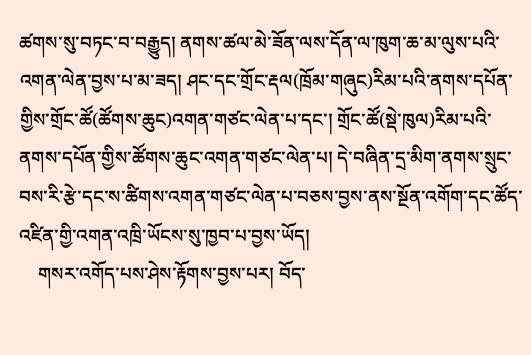ཚགས་སུ་བཏང་བ་བརྒྱུད། ནགས་ཚལ་མེ་ཟོན་ལས་དོན་ལ་ཁུག་ཆ་མ་ལུས་པའི་འགན་ལེན་བྱས་པ་མ་ཟད། ཤང་དང་གྲོང་རྡལ(ཁྲོམ་གཞུང)རིམ་པའི་ནགས་དཔོན་གྱིས་གྲོང་ཚོ(ཚོགས་ཆུང)འགན་གཙང་ལེན་པ་དང་། གྲོང་ཚོ(སྡེ་ཁུལ)རིམ་པའི་ནགས་དཔོན་གྱིས་ཚོགས་ཆུང་འགན་གཙང་ལེན་པ། དེ་བཞིན་དྲ་མིག་ནགས་སྲུང་བས་རི་རྩེ་དང་ས་ཚིགས་འགན་གཙང་ལེན་པ་བཅས་བྱས་ནས་སྔོན་འགོག་དང་ཚོད་འཛིན་གྱི་འགན་འཁྲི་ཡོངས་སུ་ཁྱབ་པ་བྱས་ཡོད།
    གསར་འགོད་པས་ཤེས་རྟོགས་བྱས་པར། བོད་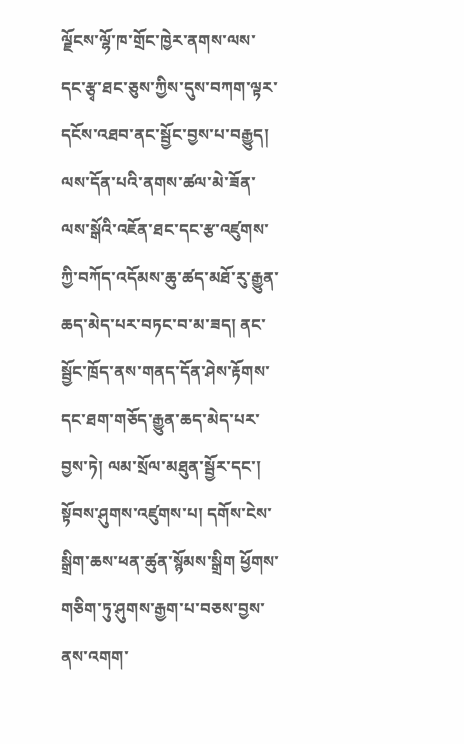ལྗོངས་ལྷོ་ཁ་གྲོང་ཁྱེར་ནགས་ལས་དང་རྩྭ་ཐང་ཅུས་ཀྱིས་དུས་བཀག་ལྟར་དངོས་འཐབ་ནང་སྦྱོང་བྱས་པ་བརྒྱུད། ལས་དོན་པའི་ནགས་ཚལ་མེ་ཟོན་ལས་སྒོའི་འཇོན་ཐང་དང་རྩ་འཛུགས་ཀྱི་བཀོད་འདོམས་ཆུ་ཚད་མཐོ་རུ་རྒྱུན་ཆད་མེད་པར་བཏང་བ་མ་ཟད། ནང་སྦྱོང་ཁྲོད་ནས་གནད་དོན་ཤེས་རྟོགས་དང་ཐག་གཅོད་རྒྱུན་ཆད་མེད་པར་བྱས་ཏེ། ལམ་སྲོལ་མཐུན་སྦྱོར་དང་། སྟོབས་ཤུགས་འཛུགས་པ། དགོས་ངེས་སྒྲིག་ཆས་ཕན་ཚུན་སྙོམས་སྒྲིག ཕྱོགས་གཅིག་ཏུ་ཤུགས་རྒྱག་པ་བཅས་བྱས་ནས་འགག་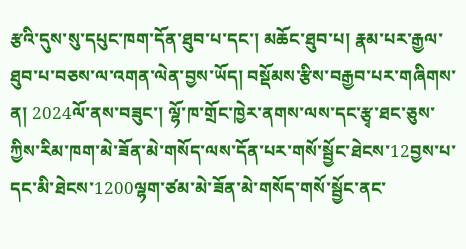རྩའི་དུས་སུ་དཔུང་ཁག་དོན་ཐུབ་པ་དང་། མཆོང་ཐུབ་པ། རྣམ་པར་རྒྱལ་ཐུབ་པ་བཅས་ལ་འགན་ལེན་བྱས་ཡོད། བསྡོམས་རྩིས་བརྒྱབ་པར་གཞིགས་ན། 2024ལོ་ནས་བཟུང་། ལྷོ་ཁ་གྲོང་ཁྱེར་ནགས་ལས་དང་རྩྭ་ཐང་ཅུས་ཀྱིས་རིམ་ཁག་མེ་ཟོན་མེ་གསོད་ལས་དོན་པར་གསོ་སྦྱོང་ཐེངས་12བྱས་པ་དང་མི་ཐེངས་1200ལྷག་ཙམ་མེ་ཟོན་མེ་གསོད་གསོ་སྦྱོང་ནང་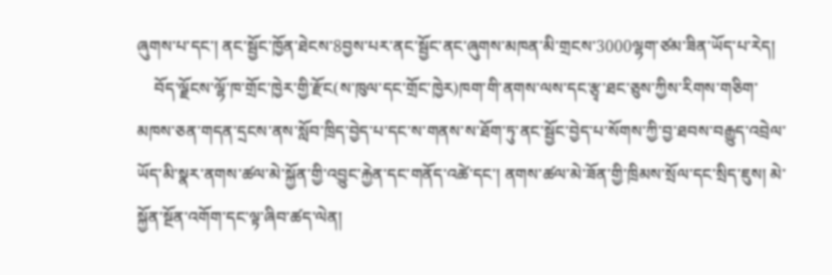ཞུགས་པ་དང་། ནང་སྦྱོང་ཁྱོན་ཐེངས་8བྱས་པར་ནང་སྦྱོང་ནང་ཞུགས་མཁན་མི་གྲངས་3000ལྷག་ཙམ་ཟིན་ཡོད་པ་རེད།
    བོད་ལྗོངས་ལྷོ་ཁ་གྲོང་ཁྱེར་གྱི་རྫོང(ས་ཁུལ་དང་གྲོང་ཁྱེར)ཁག་གི་ནགས་ལས་དང་རྩྭ་ཐང་ཅུས་ཀྱིས་རིགས་གཅིག་མཁས་ཅན་གདན་དྲངས་ནས་སློབ་ཁྲིད་བྱེད་པ་དང་ས་གནས་ས་ཐོག་ཏུ་ནང་སྦྱོང་བྱེད་པ་སོགས་ཀྱི་བྱ་ཐབས་བརྒྱུད་འབྲེལ་ཡོད་མི་སྣར་ནགས་ཚལ་མེ་སྐྱོན་གྱི་འབྱུང་རྐྱེན་དང་གནོད་འཚེ་དང་། ནགས་ཚལ་མེ་ཟོན་གྱི་ཁྲིམས་སྲོལ་དང་སྲིད་ཇུས། མེ་སྐྱོན་སྔོན་འགོག་དང་ལྟ་ཞིབ་ཚད་ལེན།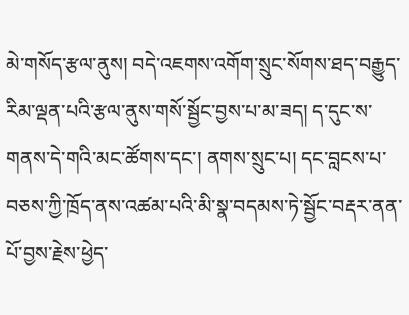མེ་གསོད་རྩལ་ནུས། བདེ་འཇགས་འགོག་སྲུང་སོགས་ཐད་བརྒྱུད་རིམ་ལྡན་པའི་རྩལ་ནུས་གསོ་སྦྱོང་བྱས་པ་མ་ཟད། ད་དུང་ས་གནས་དེ་གའི་མང་ཚོགས་དང་། ནགས་སྲུང་པ། དང་བླངས་པ་བཅས་ཀྱི་ཁྲོད་ནས་འཚམ་པའི་མི་སྣ་བདམས་ཏེ་སྦྱོང་བརྡར་ནན་པོ་བྱས་རྗེས་ཕྱེད་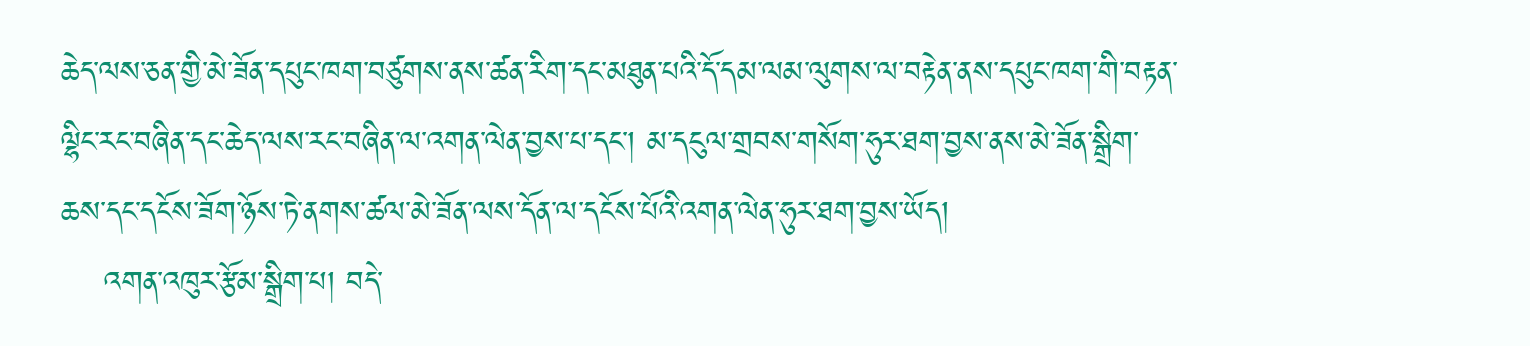ཆེད་ལས་ཅན་གྱི་མེ་ཟོན་དཔུང་ཁག་བཙུགས་ནས་ཚན་རིག་དང་མཐུན་པའི་དོ་དམ་ལམ་ལུགས་ལ་བརྟེན་ནས་དཔུང་ཁག་གི་བརྟན་ལྷིང་རང་བཞིན་དང་ཆེད་ལས་རང་བཞིན་ལ་འགན་ལེན་བྱས་པ་དང་། མ་དངུལ་གྲབས་གསོག་ཧུར་ཐག་བྱས་ནས་མེ་ཟོན་སྒྲིག་ཆས་དང་དངོས་ཟོག་ཉོས་ཏེ་ནགས་ཚལ་མེ་ཟོན་ལས་དོན་ལ་དངོས་པོའི་འགན་ལེན་ཧུར་ཐག་བྱས་ཡོད།
    འགན་འཁུར་རྩོམ་སྒྲིག་པ། བདེ་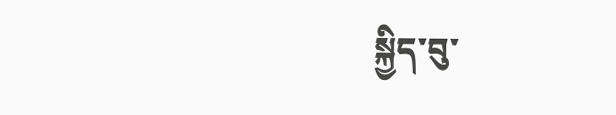སྐྱིད་བུ་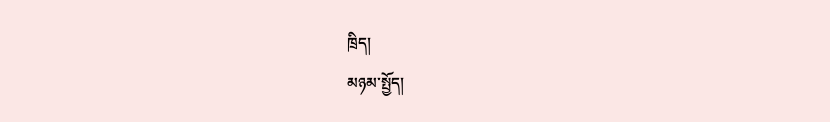ཁྲིད།
མཉམ་སྤྱོད།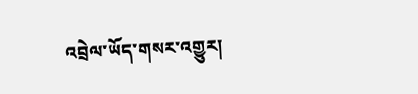འབྲེལ་ཡོད་གསར་འགྱུར།